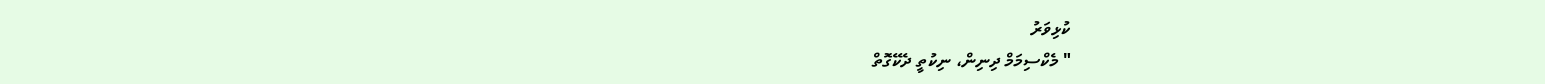ކުޅިވަރު
" މެކްސިމަމް ދިނިން، ނިކުތީ ދެކޭގޮތް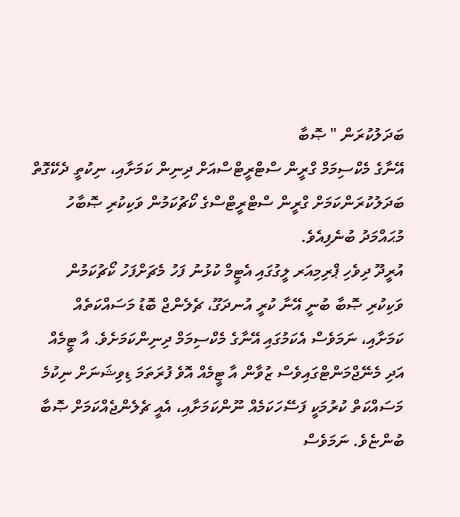ބަދަލުކުރަން " ޞޮބާ
އޭނާގެ މެކްސިމަމް ގްރީން ސްޓްރީޓްސްއަށް ދިނިން ކަމަށާއި، ނިކުތީ ދެކޭގޮތް ބަދަލުކުރަންކަމަށް ގްރީން ސްޓްރީޓްސްގެ ކޯޗުކަމުން ވަކިކުރި ޞޮބާހު މުޙައްމަދު ބުނެފިއެވެ.
އުރީދޫ ދިވެހި ޕްރިމިއަރ ލީގުގައި އެޓީމް ކުޅުނު ފަހު މެޗަށްފަހު ކޯޗުކަމުން ވަކިކުރި ޞޮބާ ބުނީ އޭނާ ކުރީ އުނދަގޫ، ޗެލެންޖް ބޮޑު މަސައްކަތެއް ކަމަށާއި، ނަމަވެސް އެކަމުގައި އޭނާގެ މެކްސިމަމް ދިނިންކަމަށެވެ. އާ ޓީމެއް އަދި މެނޭޖްމަންޓްގައިވެސް ޒުވާން އާ ޓީމެއް އޮވެ ފުރަތަމަ ޑިވިޝަނަށް ނިކުމެ މަސައްކަތް ކުރުމަކީ ފަސޭހަކަމެއް ނޫންކަމަށާއި، އެއީ ޗެލެންޖެއްކަމަށް ޞޮބާ ބުންޏެވެ. ނަމަވެސް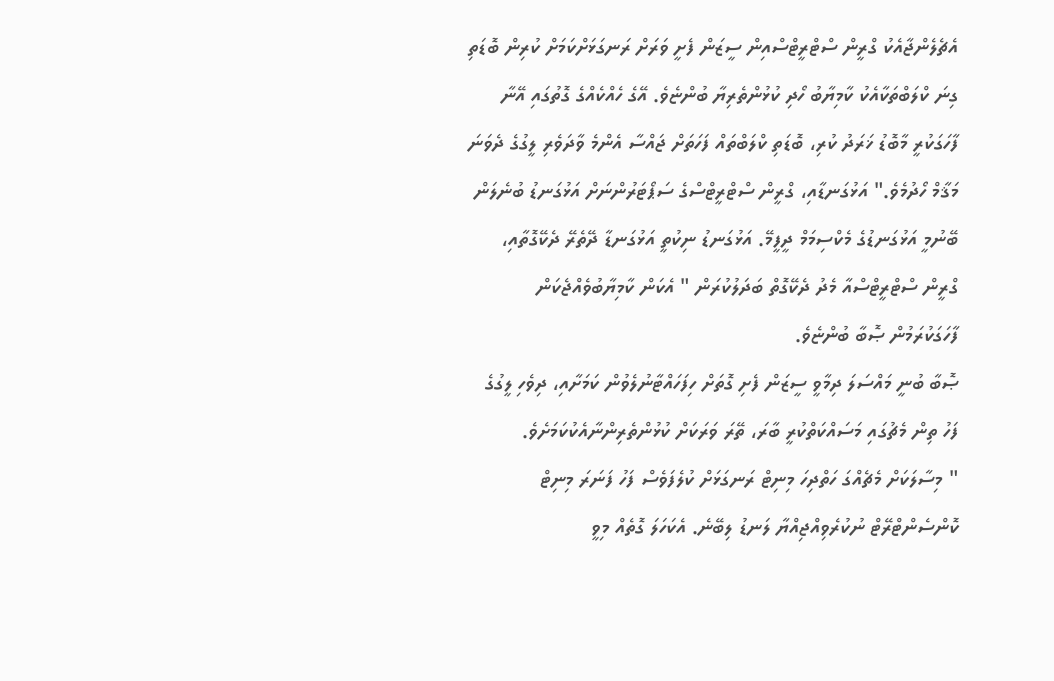އެޗެލެންޖާއެކު ގްރީން ސްޓްރީޓްސްއިން ސީޒަން ފެށީ ވަރަށް ރަނގަޅަށްކަމަށް ކުރިން ބޮޑަތި ގިނަ ކްލަބްތަކާއެކު ކާމިޔާބު ހޯދި ކުޅުންތެރިޔާ ބުންޏެވެ. އޭގެ ހެއްކެއްގެ ގޮތުގައި އޭނާ ފާހަގަކުރީ މާބޮޑު ޚަރަދު ކުރި، ބޮޑަތި ކްލަބްތައް ފަހަތަށް ޖައްސާ އެންމެ ވާދަވެރި ލީގުގެ ދެވަނަ މަޤާމް ހޯދުމެވެ." އަޅުގަނޑާއި، ގްރީން ސްޓްރީޓްސްގެ ސަޕޯޓަރުންނަށް އަޅުގަނޑު ބުނެލަން ބޭނުމީ އަޅުގަނޑުގެ މެކްސިމަމް ދީފީމޭ. އަޅުގަނޑު ނިކުތީ އަޅުގަނޑާ ދޭތެރޭ ދެކޭގޮތާއި، ގްރީން ސްޓްރީޓްސްއާ މެދު ދެކޭގޮތް ބަދަލުކުރަން " އެކަން ކާމިޔާބުވެއްޖެކަން ފާހަގަކުރަމުން ޞޮބާ ބުންޏެވެ.
ޞޮބާ ބުނީ މައްސަލަ ދިމާވީ ސީޒަން ފެށި ގޮތަށް ހިފަހައްޓާނުލެވުން ކަމަށާއި، ދިވެހި ލީގުގެ ފަހު ތިން މެޗުގައި މަސައްކަތްކުރީ ބާރަ، ތޭރަ ވަރަކަށް ކުޅުންތެރިންނާއެކުކަމަށެވެ.
" މިސާލަކަށް މެޗެއްގަ ހަތްދިހަ މިނިޓް ރަނގަޅަށް ކުލެފަވެސް ފަހު ފަނަރަ މިނިޓް ކޮންސެންޓްރޭޓް ނުކުރެވިއްޖިއްޔާ ލަނޑު ލިބޭނެ. އެކަހަލަ ގޮތެއް މިވީ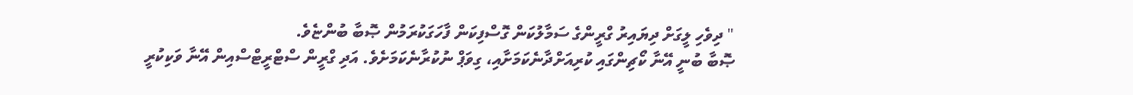" ދިވެހި ލީގަށް ދިޔައިރު ގްރީންގެ ސަމާލުކަން ގޮސްފިކަން ފާހަގަކުރަމުން ޞޮބާ ބުންޏެވެ.
ޞޮބާ ބުނީ އޭނާ ކޯޗިންގައި ކުރިއަށްދާނެކަމަށާއި، ގިވަޕް ނުކުރާނެކަމަށެވެ. އަދި ގްރީން ސްޓްރީޓްސްއިން އޭނާ ވަކިކުރީ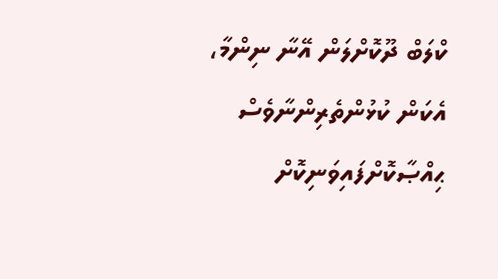ކްލަބް ދޫކޮށްލަން އޭނާ ނިންމާ، އެކަން ކުޅުންތެރިންނާވެސް ޙިއްޞާކޮށްފައިވަނިކޮށް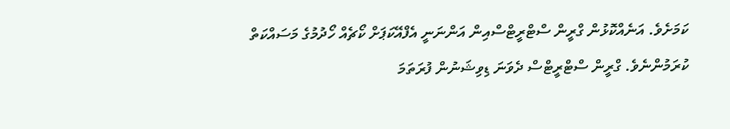ކަމަށެވެ. އަނެއްކޮޅުން ގްރީން ސްޓްރީޓްސްއިން އަންނަނީ އެފްއޭކަޕަށް ކޯޗެއް ހޯދުމުގެ މަސައްކަތް ކުރަމުންނެވެ. ގްރީން ސްޓްރީޓްސް ދެވަނަ ޑިވިޝަނުން ފުރަތަމަ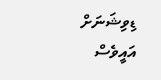ޑިވިޝަނަށް އައީވެސް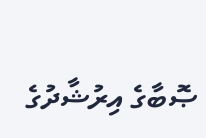ޞޮބާގެ އިރުޝާދުގެ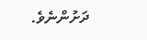ދަށުންނެވެ.